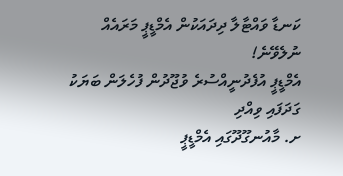ކަނޑާ ވައްޓާލާ ދިދައަކުން އެމްޑީޕީ މަރައެއް ނުލެވޭނެ!
އެމްޑީޕީ އުފެދުނީއްސުރެ ވުޖޫދުން ފުހެލަން ބަޔަކު ގަދަފައި ވިއްދި
ށ. މާއުނގޫދޫގައި އެމްޑީޕީ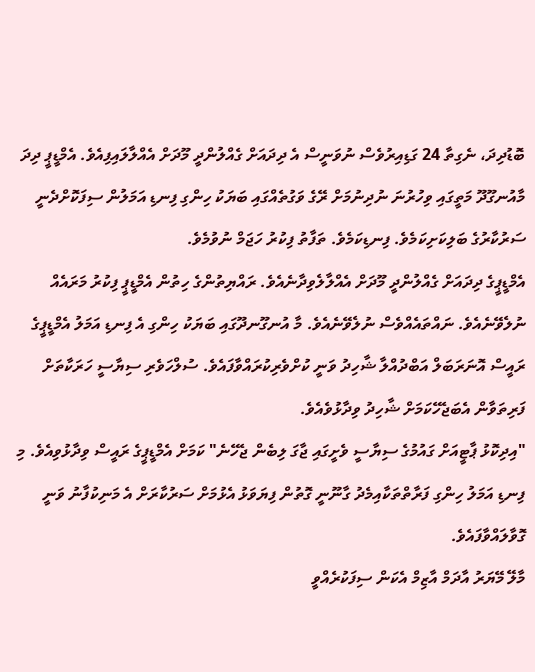ބޮޑުދިދަ، ނެގިތާ 24 ގަޑިއިރުވެސް ނުވަނީސް އެ ދިދައަށް ގެއްލުންދީ މޫދަށް އެއްލާލައިފިއެވެ. އެމްޑީޕީ ދިދަ މާއުނގޫދޫ މަތީގައި ވިހުރުނަ ނުދިނުމަށް ރޭގެ ވަގުތެއްގައި ބަޔަކު ހިންގި ފިނޑި އަމަލުން ސިފަކޮށްދެނީ ސަރުކާރުގެ ބަލިކަށިކަމެވެ. ފިނޑިކަމެވެ. ތަފާތު ފިކުރު ހަޖަމް ނުވުމެވެ.
އެމްޑީޕީގެ ދިދައަށް ގެއްލުންދީ މޫދަށް އެއްލާލެވިދާނެއެވެ. ރައްޔިތުންގެ ހިތުން އެމްޑީޕީ ފިކުރު މަރައެއް ނުލެވޭނެއެވެ. ނައްތައެއްވެސް ނުލެވޭނެއެވެ. މާ އުނގޫނދޫގައި ބަޔަކު ހިންގި އެ ފިނޑި އަމަލު އެމްޑީޕީގެ ރައީސް އޮނަރަބަލް އަބްދުއްލާ ޝާހިދު ވަނީ ކުށްވެރިކުރައްވާފައެވެ. ސުލްހަވެރި ސިޔާސީ ހަރަކާތަށް ފަރިތަވާން އެބަޖެހޭކަމަށް ޝާހިދު ވިދާޅުވެއެވެ.
"އިދިކޮޅު ޕާޓީއަށް ގައުމުގެ ސިޔާސީ ވެށީގައި ޖާގަ ލިބެން ޖެހޭނެ" ކަމަށް އެމްޑީޕީގެ ރައީސް ވިދާޅުވިއެވެ. މި ފިނޑި އަމަލު ހިންގި ފަރާތްތަކާއިމެދު ގާނޫނީ ގޮތުން ފިޔަވަޅު އެޅުމަށް ސަރުކާރަށް އެ މަނިކުފާނު ވަނީ ގޮވާލައްވާފައެވެ.
މާލޭ މޭޔަރު އާދަމް އާޒިމް އެކަން ސިފަކުރެއްވީ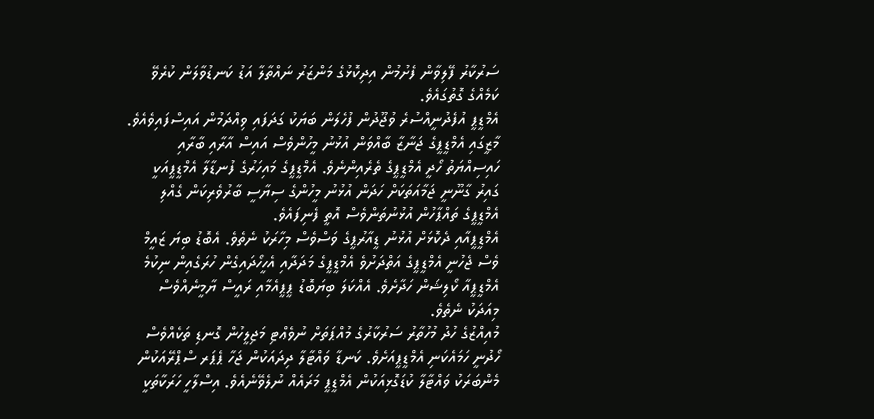ސަރުކާރު ފޭލިވާން ފެށުމުން އިދިކޮޅުގެ މަންޒަރު ނައްތާލާ އަޑު ކަނޑުވާލަން ކުރެވޭ ކަމެއްގެ ގޮތުގައެވެ.
އެމްޑީޕީ އުފެދުނީއްސުރެ ވުޖޫދުން ފުހެލަން ބަޔަކު ގަދަފައި ވިއްދަމުން އައިސްފައިވެއެވެ. މާޒީގައި އެމްޑީޕީގެ ޖަނާޒާ ބާއްވަން އުޅުނު މީހުންވެސް އައިސް އާރާއި ބާރާއި ހައިސިއްޔަތު ހޯދީ އެމްޑީޕީގެ ތެރެއިންނެވެ. އެމްޑީޕީގެ މައިހަރުގެ ފުނޑާލާ އެމްޑީޕީއަކީ ގައިރު ގާނޫނީ ޖަމާއަތަކަށް ހަދަން އުޅުނު މީހުންގެ ސިޔާސީ ބާރުވެރިކަން ގެއްލި އެމްޑީޕީގެ ތައްޕާހުން އުޅުނުތަންވެސް އޮތީ ފެނިފައެވެ.
އެމްޑީޕީއާއި ދެކޮޅަށް އުޅުނު ޑީއާރުޕީގެ ވަސްވެސް މިހާރަކު ނެތެވެ. އެބޮޑު ބިޔަ ޒައީމް ވެސް ޖެހުނީ އެމްޑީޕީގެ އަތްދަށުވެ އެމްޑީޕީގެ މަދަދާއި އެހީހޯދައިގެން ހުރަގެއިން ނިކުމެ އެމްޑީޕީއާ ކޯލިޝަން ހަދާށެވެ. އެއްކަލަ ބިޔަބޮޑު ޕީޕީއެމާއި ރައީސް ޔާމީނެއްވެސް މިއަދަކު ނެތެވެ.
މުއިއްޒުގެ ހުދު މުހުތާރު ސަރުކާރުގެ މުއްޕަތަށް ނުވެޢްޓި މަޖިލީހުން ގޮނޑި ތަކެއްވެސް ހޯދުނީ ހަމައެކަނި އެމްޑީޕީއަށެވެ. ކަނޑާ ވައްޓާލާ ދިދައަކުން ޖަހާ ޕެޕަރ ސްޕްރޭއަކުން މެންބަރަކު ވައްޓާލާ ކުޑަގޮޅިއަކުން އެމްޑީޕީ މަރައެއް ނުލެވޭނެއެވެ. އިސްލާހީ ހަރަކާތަކީ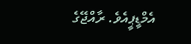އެމްޑީޕީއެވެ. ރާއްޖޭގެ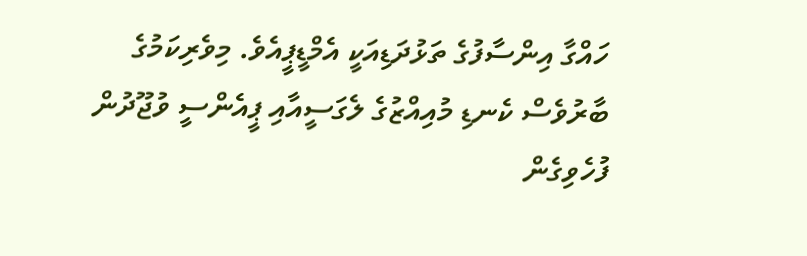ހައްގާ އިންސާފުގެ ތަޅުދަޑިއަކީ އެމްޑީޕީއެވެ. މިވެރިކަމުގެ ބާރުވެސް ކެނޑި މުއިއްޒުގެ ލެގަސީއާއި ޕީއެންސީ ވުޖޫދުން ފުހެވިގެން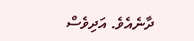ދާނެއެވެ. އަދިވެސް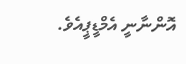އޮންނާނީ އެމްޑީޕީއެވެ.